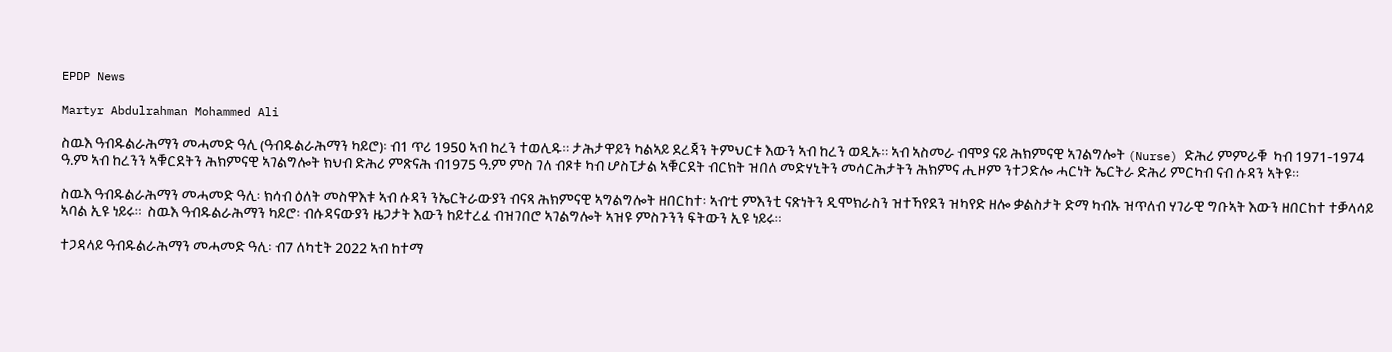EPDP News

Martyr Abdulrahman Mohammed Ali

ስዉእ ዓብዱልራሕማን መሓመድ ዓሊ (ዓብዱልራሕማን ካይሮ)፡ ብ1 ጥሪ 1950 ኣብ ከረን ተወሊዱ። ታሕታዋይን ካልኣይ ደረጃን ትምህርቱ እውን ኣብ ከረን ወዲኡ። ኣብ ኣስመራ ብሞያ ናይ ሕክምናዊ ኣገልግሎት (Nurse) ድሕሪ ምምራቑ  ካብ 1971-1974 ዓ.ም ኣብ ከረንን ኣቑርደትን ሕክምናዊ ኣገልግሎት ክህብ ድሕሪ ምጽናሕ ብ1975 ዓ.ም ምስ ገለ ብጾቱ ካብ ሆስፒታል ኣቑርደት ብርክት ዝበለ መድሃኒትን መሳርሕታትን ሕክምና ሒዞም ንተጋድሎ ሓርነት ኤርትራ ድሕሪ ምርካብ ናብ ሱዳን ኣትዩ።

ስዉእ ዓብዱልራሕማን መሓመድ ዓሊ፡ ክሳብ ዕለት መስዋእቱ ኣብ ሱዳን ንኤርትራውያን ብናጻ ሕክምናዊ ኣግልግሎት ዘበርከተ፡ ኣብ’ቲ ምእንቲ ናጽነትን ዲሞክራስን ዝተኻየደን ዝካየድ ዘሎ ቃልስታት ድማ ካብኡ ዝጥለብ ሃገራዊ ግቡኣት እውን ዘበርከተ ተቓላሳይ ኣባል ኢዩ ነይሩ።  ስዉእ ዓብዱልራሕማን ካይሮ፡ ብሱዳናውያን ዜጋታት እውን ከይተረፈ ብዝገበሮ ኣገልግሎት ኣዝዩ ምስጉንን ፍትውን ኢዩ ነይሩ።

ተጋዳላይ ዓብዱልራሕማን መሓመድ ዓሊ፡ ብ7 ለካቲት 2022 ኣብ ከተማ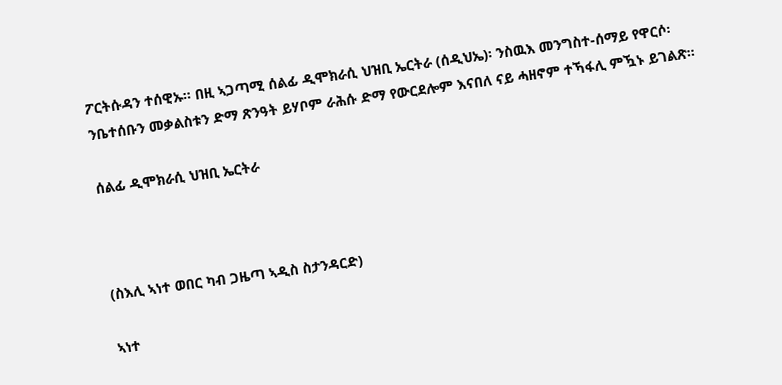ፖርትሱዳን ተሰዊኡ። በዚ ኣጋጣሚ ሰልፊ ዲሞክራሲ ህዝቢ ኤርትራ (ሰዲህኤ)፡ ንስዉእ መንግስተ-ሰማይ የዋርሶ፡ ንቤተሰቡን መቃልስቱን ድማ ጽንዓት ይሃቦም ራሕሱ ድማ የውርደሎም እናበለ ናይ ሓዘኖም ተኻፋሊ ምዃኑ ይገልጽ።

ሰልፊ ዲሞክራሲ ህዝቢ ኤርትራ



(ስእሊ ኣነተ ወበር ካብ ጋዜጣ ኣዲስ ስታንዳርድ)

ኣነተ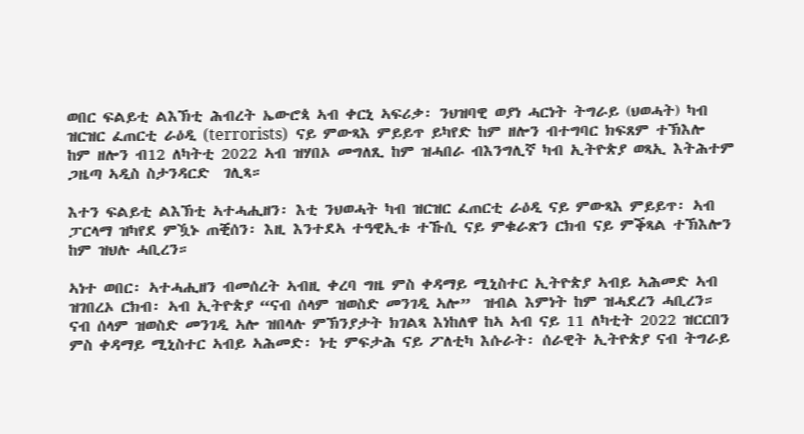ወበር ፍልይቲ ልእኽቲ ሕብረት ኤውሮጳ ኣብ ቀርኒ ኣፍሪቃ፡ ንህዝባዊ ወያነ ሓርነት ትግራይ (ህወሓት) ካብ ዝርዝር ፈጠርቲ ራዕዲ (terrorists)  ናይ ምውጻእ ምይይጥ ይካየድ ከም ዘሎን ብተግባር ክፍጸም ተኽእሎ ከም ዘሎን ብ12 ለካትቲ 2022 ኣብ ዝሃበኦ መግለጺ ከም ዝሓበራ ብእንግሊኛ ካብ ኢትዮጵያ ወጻኢ እትሕተም ጋዜጣ ኣዲስ ስታንዳርድ  ገሊጻ።

እተን ፍልይቲ ልእኽቲ ኣተሓሒዘን፡ እቲ ንህወሓት ካብ ዝርዝር ፈጠርቲ ራዕዲ ናይ ምውጻእ ምይይጥ፡ ኣብ ፓርላማ ዝካየደ ምዃኑ ጠቒሰን፡ እዚ እንተደኣ ተዓዊኢቱ ተኹሲ ናይ ምቁራጽን ርክብ ናይ ምቕጻል ተኽእሎን ከም ዝህሉ ሓቢረን።

ኣነተ ወበር፡ ኣተሓሒዘን ብመሰረት ኣብዚ ቀረባ ግዜ ምስ ቀዳማይ ሚኒስተር ኢትዮጵያ ኣብይ ኣሕመድ ኣብ ዝገበረኦ ርክብ፡ ኣብ ኢትዮጵያ “ናብ ሰላም ዝወስድ መንገዲ ኣሎ”  ዝብል እምነት ከም ዝሓደረን ሓቢረን። ናብ ሰላም ዝወስድ መንገዲ ኣሎ ዝበላሉ ምኽንያታት ክገልጻ እነከለዋ ከኣ ኣብ ናይ 11 ለካቲት 2022 ዝርርበን  ምስ ቀዳማይ ሚኒስተር ኣብይ ኣሕመድ፡ ነቲ ምፍታሕ ናይ ፖለቲካ እሱራት፡ ሰራዊት ኢትዮጵያ ናብ ትግራይ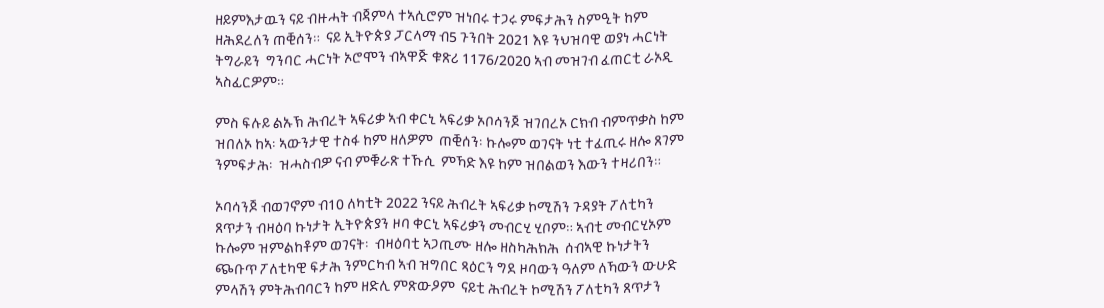ዘይምእታዉን ናይ ብዙሓት ብጃምላ ተኣሲሮም ዝነበሩ ተጋሩ ምፍታሕን ስምዒት ከም ዘሕደረለን ጠቒሰን።  ናይ ኢትዮጵያ ፓርላማ ብ5 ጉንበት 2021 እዩ ንህዝባዊ ወያነ ሓርነት ትግራይን  ግንባር ሓርነት ኦሮሞን ብኣዋጅ ቁጽሪ 1176/2020 ኣብ መዝገብ ፈጠርቲ ራኦዲ ኣስፊርዎም።

ምስ ፍሉይ ልኡኽ ሕብረት ኣፍሪቃ ኣብ ቀርኒ ኣፍሪቃ ኦቦሳንጆ ዝገበረኦ ርክብ ብምጥቃስ ከም ዝበለኦ ከኣ፡ ኣውንታዊ ተስፋ ከም ዘለዎም  ጠቒሰን፡ ኩሎም ወገናት ነቲ ተፈጢሩ ዘሎ ጸገም ንምፍታሕ፡  ዝሓስብዎ ናብ ምቑራጽ ተኹሲ  ምኻድ እዩ ከም ዝበልወን እውን ተዛሪበን።

ኦባሳንጆ ብወገኖም ብ10 ለካቲት 2022 ንናይ ሕብረት ኣፍሪቃ ኮሚሽን ጉዳያት ፖለቲካን ጸጥታን ብዛዕባ ኩነታት ኢትዮጵያን ዞባ ቀርኒ ኣፍሪቃን መብርሂ ሂቦም። ኣብቲ መብርሂኦም ኩሎም ዝምልከቶም ወገናት፡  ብዛዕባቲ ኣጋጢሙ ዘሎ ዘስካሕክሕ  ሰብኣዊ ኩነታትን  ጭቡጥ ፖለቲካዊ ፍታሕ ንምርካብ ኣብ ዝግበር ጻዕርን ግደ ዞባውን ዓለም ለኻውን ውሁድ ምላሽን ምትሕብባርን ከም ዘድሊ ምጽውዖም  ናይቲ ሕብረት ኮሚሽን ፖለቲካን ጸጥታን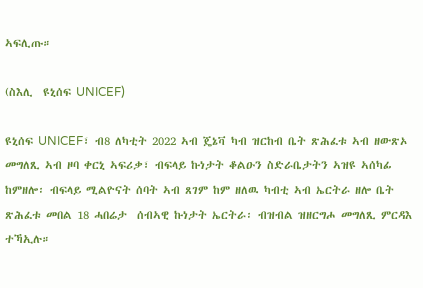ኣፍሊጡ።

(ስእሊ  ዩኒሰፍ UNICEF)

ዩኒሰፍ UNICEF፣ ብ8 ለካቲት 2022 ኣብ ጄኔቫ ካብ ዝርከብ ቤት ጽሕፈቱ ኣብ ዘውጽኦ መግለጺ ኣብ ዞባ ቀርኒ ኣፍሪቃ፣ ብፍላይ ኩነታት ቆልዑን ስድራቤታትን ኣዝዩ ኣሰካፊ ከምዘሎ፡ ብፍላይ ሚልዮናት ሰባት ኣብ ጸገም ከም ዘለዉ ካብቲ ኣብ ኤርትራ ዘሎ ቤት ጽሕፈቱ መበል 18 ሓበሬታ  ሰብኣዊ ኩነታት ኤርትራ፡ ብዝብል ዝዘርግሖ መግለጺ ምርዳእ ተኻኢሉ።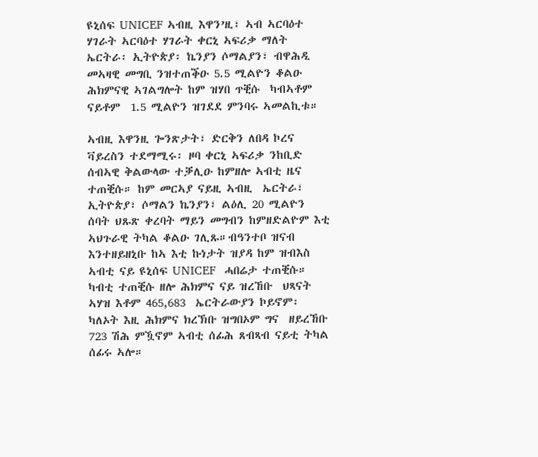ዩኒሰፍ UNICEF ኣብዚ እዋን’ዚ፣ ኣብ ኣርባዕተ ሃገራት ኣርባዕተ ሃገራት ቀርኒ ኣፍሪቃ ማለት ኤርትራ፡ ኢትዮጵያ፡ ኬንያን ሶማልያን፣ ብዋሕዲ መኣዛዊ መግቢ ንዝተጠቕዑ 5.5 ሚልዮን ቆልዑ ሕክምናዊ ኣገልግሎት ከም ዝሃበ ጥቒሱ  ካብኣቶም ናይቶም  1.5 ሚልዮን ዝገደደ ምንባሩ ኣመልኪቱ።

ኣብዚ እዋንዚ ጐንጽታት፣ ድርቅን ለበዳ ኮረና ቫይረስን ተደማሚሩ፡ ዞባ ቀርኒ ኣፍሪቃ ንከቢድ ሰብኣዊ ቅልውላው ተቓሊዑ ከምዘሎ ኣብቲ ዜና ተጠቒሱ። ከም መርኣያ ናይዚ ኣብዚ  ኤርትራ፣ ኢትዮጵያ፣ ሶማልን ኬንያን፣ ልዕሊ 20 ሚልዮን ሰባት ህጹጽ ቀረባት ማይን መግብን ከምዘድልዮም እቲ ኣህጉራዊ ትካል ቆልዑ ገሊጹ።ብዓንተቦ ዝናብ እንተዘይዘኒቡ ከኣ እቲ ኩነታት ዝያዳ ከም ዝብእስ ኣብቲ ናይ ዩኒሰፍ UNICEF  ሓበሬታ ተጠቒሱ። ካብቲ ተጠቒሱ ዘሎ ሕክምና ናይ ዝረኸቡ  ህጻናት ኣሃዝ እቶም 465,683  ኤርትራውያን ኮይኖም፡ ካለኦት እዚ ሕክምና ክረኽቡ ዝግበኦም ግና  ዘይረኸቡ 723 ሽሕ ምዃኖም ኣብቲ ሰፊሕ ጸብጻብ ናይቲ ትካል ሰፊሩ ኣሎ።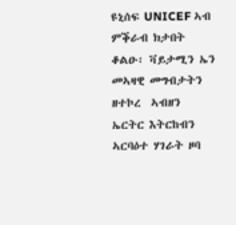ዩኒሰፍ UNICEF ኣብ ምቕራብ ክታበት ቆልዑ፡ ቫይታሚን ኤን መኣዛዊ መግብታትን ዘተኮረ  ኣብዘን  ኤርትር እትርከብን ኣርባዕተ ሃገራት ዞባ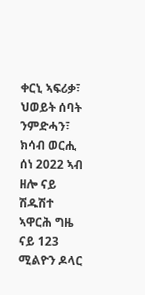ቀርኒ ኣፍሪቃ፣ ህወይት ሰባት ንምድሓን፣ ክሳብ ወርሒ ሰነ 2022 ኣብ ዘሎ ናይ ሽዱሽተ ኣዋርሕ ግዜ ናይ 123 ሚልዮን ዶላር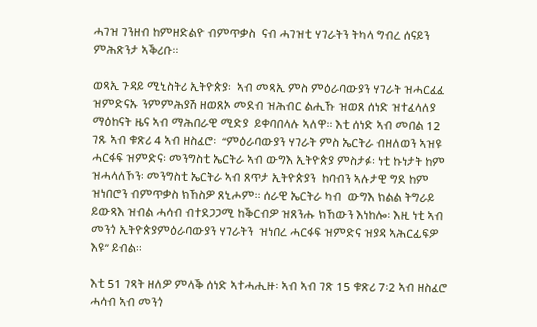ሓገዝ ገንዘብ ከምዘድልዮ ብምጥቃስ  ናብ ሓገዝቲ ሃገራትን ትካላ ግብረ ሰናይን ምሕጽንታ ኣቕሪቡ።

ወጻኢ ጉዳይ ሚኒስትሪ ኢትዮጵያ፡  ኣብ መጻኢ ምስ ምዕራባውያን ሃገራት ዝሓርፈፈ ዝምድናኡ ንምምሕያሽ ዘወጸኦ መደብ ዝሕብር ልሒኹ ዝወጸ ሰነድ ዝተፈላለያ ማዕከናት ዜና ኣብ ማሕበራዊ ሚድያ  ይቀባበላሉ ኣለዋ። እቲ ሰነድ ኣብ መበል 12 ገጹ ኣብ ቁጽሪ 4 ኣብ ዘስፈሮ፡  “ምዕራባውያን ሃገራት ምስ ኤርትራ ብዘለወን ኣዝዩ ሓርፋፍ ዝምድና፡ መንግስቲ ኤርትራ ኣብ ውግእ ኢትዮጵያ ምስታፉ፡ ነቲ ኩነታት ከም ዝሓላለኾን፡ መንግስቲ ኤርትራ ኣብ ጸጥታ ኢትዮጵያን  ከባብን ኣሉታዊ ግደ ከም ዝነበሮን ብምጥቃስ ክኸስዎ ጸኒሖም። ሰራዊ ኤርትራ ካብ  ውግእ ክልል ትግራይ ይውጻእ ዝብል ሓሳብ ብተደጋጋሚ ከቕርብዎ ዝጸንሑ ክኸውን እነከሎ፡ እዚ ነቲ ኣብ መንጎ ኢትዮጵያምዕራባውያን ሃገራትን  ዝነበረ ሓርፋፍ ዝምድና ዝያዳ ኣሕርፊፍዎ እዩ” ይብል።

እቲ 51 ገጻት ዘለዎ ምላቕ ሰነድ ኣተሓሒዙ፡ ኣብ ኣብ ገጽ 15 ቁጽሪ 7፡2 ኣብ ዘስፈሮ ሓሳብ ኣብ መንጎ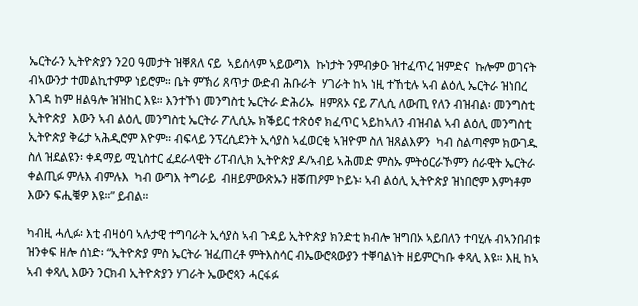ኤርትራን ኢትዮጵያን ን20 ዓመታት ዝቐጸለ ናይ  ኣይሰላም ኣይውግእ  ኩነታት ንምብቃዑ ዝተፈጥረ ዝምድና  ኩሎም ወገናት ብኣውንታ ተመልኪተምዎ ነይሮም። ቤት ምኽሪ ጸጥታ ውድብ ሕቡራት  ሃገራት ከኣ ነዚ ተኸቲሉ ኣብ ልዕሊ ኤርትራ ዝነበረ እገዳ ከም ዘልዓሎ ዝዝከር እዩ። እንተኾነ መንግስቲ ኤርትራ ድሕሪኡ  ዘምጸኦ ናይ ፖሊሲ ለውጢ የለን ብዝብል፡ መንግስቲ ኢትዮጵያ  እውን ኣብ ልዕሊ መንግስቲ ኤርትራ ፖሊሲኡ ክቕይር ተጽዕኖ ክፈጥር ኣይከኣለን ብዝብል ኣብ ልዕሊ መንግስቲ ኢትዮጵያ ቅሬታ ኣሕዲሮም እዮም። ብፍላይ ንፕረሲደንት ኢሳያስ ኣፈወርቂ ኣዝዮም ስለ ዝጸልእዎን  ካብ ስልጣኖም ክውገዱ ስለ ዝደልዩን፡ ቀዳማይ ሚኒስተር ፈደራላዊት ሪፐብሊክ ኢትዮጵያ ዶ/ኣብይ ኣሕመድ ምስኡ ምትዕርራኾምን ሰራዊት ኤርትራ ቀልጢፉ ምሉእ ብምሉእ  ካብ ውግእ ትግራይ  ብዘይምውጽኡን ዘቖጠዖም ኮይኑ፡ ኣብ ልዕሊ ኢትዮጵያ ዝነበሮም እምነቶም እውን ፍሒቑዎ እዩ።” ይብል።

ካብዚ ሓሊፉ፡ እቲ ብዛዕባ ኣሉታዊ ተግባራት ኢሳያስ ኣብ ጉዳይ ኢትዮጵያ ክንድቲ ክብሎ ዝግበኦ ኣይበለን ተባሂሉ ብኣንበብቱ ዝንቀፍ ዘሎ ሰነድ፡ “ኢትዮጵያ ምስ ኤርትራ ዝፈጠረቶ ምትእስሳር ብኤውሮጳውያን ተቐባልነት ዘይምርካቡ ቀጻሊ እዩ። እዚ ከኣ ኣብ ቀጻሊ እውን ንርክብ ኢትዮጵያን ሃገራት ኤውሮጳን ሓርፋፉ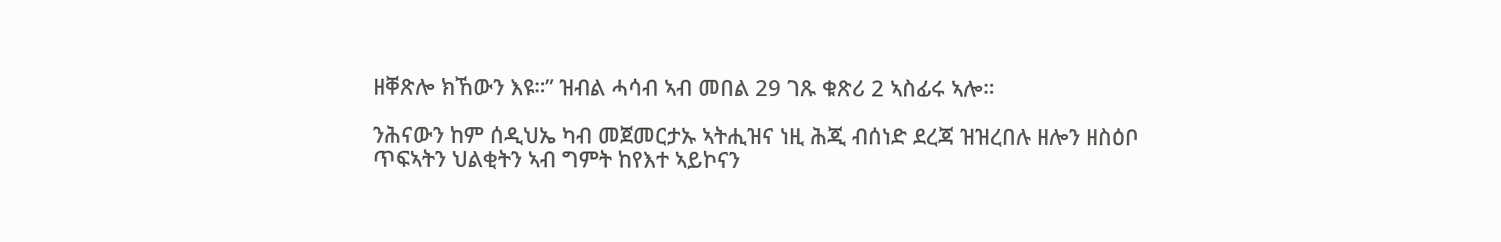ዘቐጽሎ ክኸውን እዩ።” ዝብል ሓሳብ ኣብ መበል 29 ገጹ ቁጽሪ 2 ኣስፊሩ ኣሎ።

ንሕናውን ከም ሰዲህኤ ካብ መጀመርታኡ ኣትሒዝና ነዚ ሕጂ ብሰነድ ደረጃ ዝዝረበሉ ዘሎን ዘስዕቦ ጥፍኣትን ህልቂትን ኣብ ግምት ከየእተ ኣይኮናን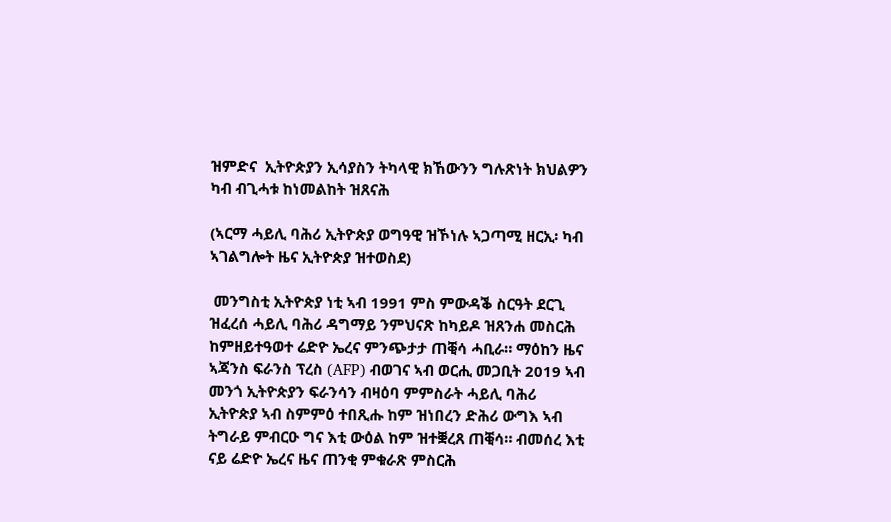ዝምድና  ኢትዮጵያን ኢሳያስን ትካላዊ ክኸውንን ግሉጽነት ክህልዎን ካብ ብጊሓቱ ከነመልከት ዝጸናሕ

(ኣርማ ሓይሊ ባሕሪ ኢትዮጵያ ወግዓዊ ዝኾነሉ ኣጋጣሚ ዘርኢ፡ ካብ ኣገልግሎት ዜና ኢትዮጵያ ዝተወስደ)

 መንግስቲ ኢትዮጵያ ነቲ ኣብ 1991 ምስ ምውዳቕ ስርዓት ደርጊ ዝፈረሰ ሓይሊ ባሕሪ ዳግማይ ንምህናጽ ከካይዶ ዝጸንሐ መስርሕ ከምዘይተዓወተ ሬድዮ ኤረና ምንጭታታ ጠቒሳ ሓቢራ። ማዕከን ዜና ኣጃንስ ፍራንስ ፕረስ (AFP) ብወገና ኣብ ወርሒ መጋቢት 2019 ኣብ መንጎ ኢትዮጵያን ፍራንሳን ብዛዕባ ምምስራት ሓይሊ ባሕሪ ኢትዮጵያ ኣብ ስምምዕ ተበጺሑ ከም ዝነበረን ድሕሪ ውግእ ኣብ ትግራይ ምብርዑ ግና እቲ ውዕል ከም ዝተቛረጸ ጠቒሳ። ብመሰረ እቲ ናይ ሬድዮ ኤረና ዜና ጠንቂ ምቁራጽ ምስርሕ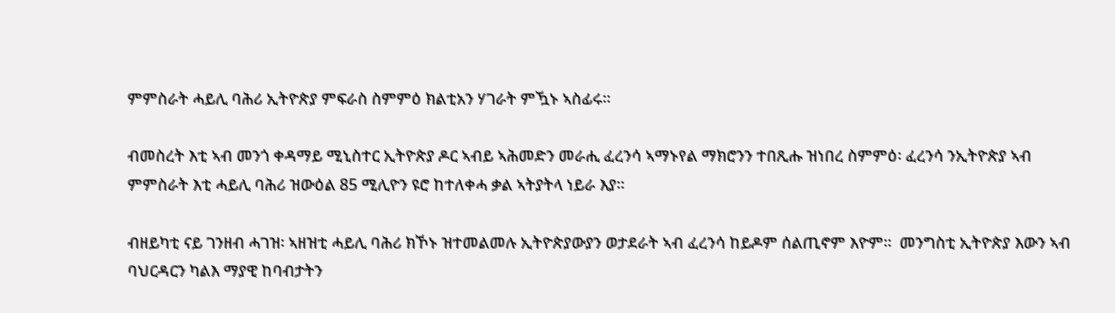ምምስራት ሓይሊ ባሕሪ ኢትዮጵያ ምፍራስ ስምምዕ ክልቲአን ሃገራት ምዃኑ ኣስፊሩ።

ብመስረት እቲ ኣብ መንጎ ቀዳማይ ሚኒስተር ኢትዮጵያ ዶር ኣብይ ኣሕመድን መራሒ ፈረንሳ ኣማኑየል ማክሮንን ተበጺሑ ዝነበረ ስምምዕ፡ ፈረንሳ ንኢትዮጵያ ኣብ ምምስራት እቲ ሓይሊ ባሕሪ ዝውዕል 85 ሚሊዮን ዩሮ ከተለቀሓ ቃል ኣትያትላ ነይራ እያ።

ብዘይካቲ ናይ ገንዘብ ሓገዝ፡ ኣዘዝቲ ሓይሊ ባሕሪ ክኾኑ ዝተመልመሉ ኢትዮጵያውያን ወታደራት ኣብ ፈረንሳ ከይዶም ሰልጢኖም እዮም።  መንግስቲ ኢትዮጵያ እውን ኣብ ባህርዳርን ካልእ ማያዊ ከባብታትን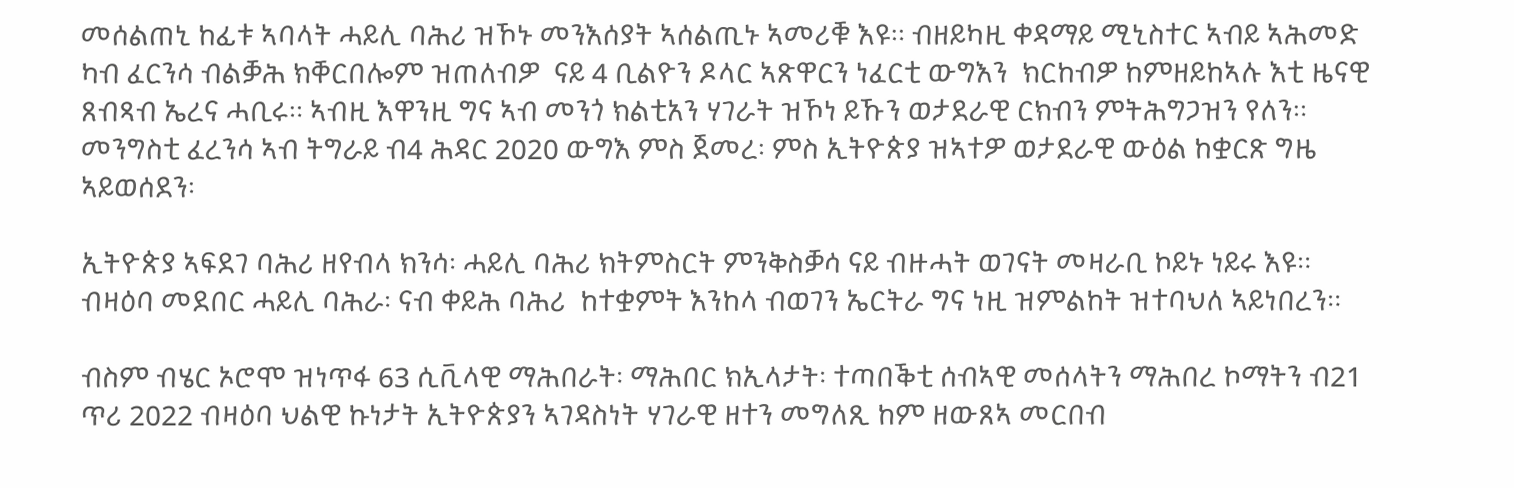መሰልጠኒ ከፊቱ ኣባላት ሓይሊ ባሕሪ ዝኾኑ መንእሰያት ኣሰልጢኑ ኣመሪቑ እዩ። ብዘይካዚ ቀዳማይ ሚኒስተር ኣብይ ኣሕመድ ካብ ፈርንሳ ብልቓሕ ክቐርበሎም ዝጠለብዎ  ናይ 4 ቢልዮን ዶላር ኣጽዋርን ነፈርቲ ውግእን  ክርከብዎ ከምዘይከኣሉ እቲ ዜናዊ ጸብጻብ ኤረና ሓቢሩ። ኣብዚ እዋንዚ ግና ኣብ መንጎ ክልቲአን ሃገራት ዝኾነ ይኹን ወታደራዊ ርክብን ምትሕግጋዝን የለን።  መንግስቲ ፈረንሳ ኣብ ትግራይ ብ4 ሕዳር 2020 ውግእ ምስ ጀመረ፡ ምስ ኢትዮጵያ ዝኣተዎ ወታደራዊ ውዕል ከቋርጽ ግዜ ኣይወሰደን፡

ኢትዮጵያ ኣፍደገ ባሕሪ ዘየብላ ክንሳ፡ ሓይሊ ባሕሪ ክትምስርት ምንቅስቓሳ ናይ ብዙሓት ወገናት መዛራቢ ኮይኑ ነይሩ እዩ። ብዛዕባ መደበር ሓይሊ ባሕራ፡ ናብ ቀይሕ ባሕሪ  ከተቋምት እንከላ ብወገን ኤርትራ ግና ነዚ ዝምልከት ዝተባህለ ኣይነበረን።

ብስም ብሄር ኦሮሞ ዝነጥፋ 63 ሲቪላዊ ማሕበራት፡ ማሕበር ክኢላታት፡ ተጣበቕቲ ሰብኣዊ መሰላትን ማሕበረ ኮማትን ብ21 ጥሪ 2022 ብዛዕባ ህልዊ ኩነታት ኢትዮጵያን ኣገዳስነት ሃገራዊ ዘተን መግለጺ ከም ዘውጸኣ መርበብ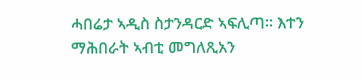ሓበሬታ ኣዲስ ስታንዳርድ ኣፍሊጣ። እተን ማሕበራት ኣብቲ መግለጺአን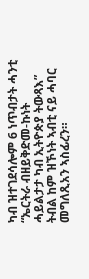ካብ ዝተገደሳሎም 6 ነጥብታት ሓንቲ “ኤርትራ ብዘይቅድመ-ኩነት ሓይልታታ ካብ ኢትዮጵያ ትውጻእ” ትብል ከም ዝኾነት ኣብቲ ናይ ሓባር መግለጺአን ኣስፊረን።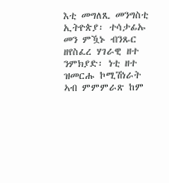እቲ መግለጺ መንግስቲ ኢትዮጵያ፡ ተሳታፊኡ መን ምዃኑ ብንጹር ዘየስፈረ ሃገራዊ ዘተ ንምክያድ፡ ነቲ ዘተ ዝመርሑ ኮሚሽነራት ኣብ ምምምራጽ ከም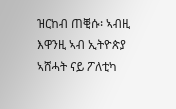ዝርከብ ጠቒሱ፡ ኣብዚ እዋንዚ ኣብ ኢትዮጵያ ኣሸሓት ናይ ፖለቲካ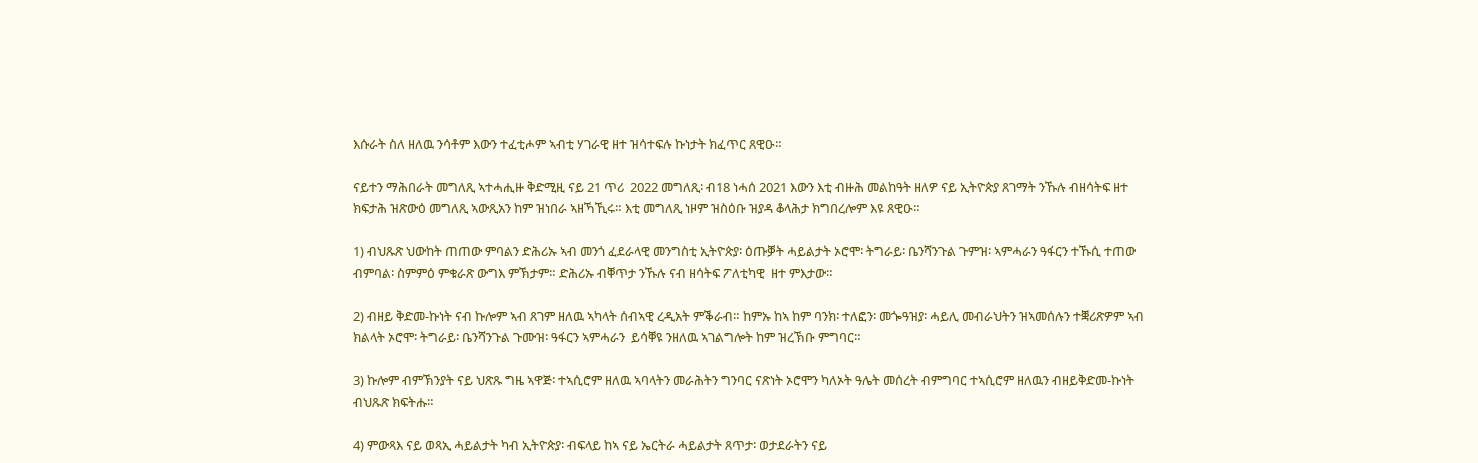እሱራት ስለ ዘለዉ ንሳቶም እውን ተፈቲሖም ኣብቲ ሃገራዊ ዘተ ዝሳተፍሉ ኩነታት ክፈጥር ጸዊዑ።

ናይተን ማሕበራት መግለጺ ኣተሓሒዙ ቅድሚዚ ናይ 21 ጥሪ  2022 መግለጺ፡ ብ18 ነሓሰ 2021 እውን እቲ ብዙሕ መልከዓት ዘለዎ ናይ ኢትዮጵያ ጸገማት ንኹሉ ብዘሳትፍ ዘተ ክፍታሕ ዝጽውዕ መግለጺ ኣውጺአን ከም ዝነበራ ኣዘኻኺሩ። እቲ መግለጺ ነዞም ዝስዕቡ ዝያዳ ቆላሕታ ክግበረሎም እዩ ጸዊዑ።

1) ብህጹጽ ህውከት ጠጠው ምባልን ድሕሪኡ ኣብ መንጎ ፈደራላዊ መንግስቲ ኢትዮጵያ፡ ዕጡቓት ሓይልታት ኦሮሞ፡ ትግራይ፡ ቤንሻንጉል ጉምዝ፡ ኣምሓራን ዓፋርን ተኹሲ ተጠው ብምባል፡ ስምምዕ ምቁራጽ ውግእ ምኽታም። ድሕሪኡ ብቐጥታ ንኹሉ ናብ ዘሳትፍ ፖለቲካዊ  ዘተ ምእታው።

2) ብዘይ ቅድመ-ኩነት ናብ ኩሎም ኣብ ጸገም ዘለዉ ኣካላት ሰብኣዊ ረዲአት ምቕራብ። ከምኡ ከኣ ከም ባንክ፡ ተለፎን፡ መጐዓዝያ፡ ሓይሊ መብራህትን ዝኣመሰሉን ተቛሪጽዎም ኣብ ክልላት ኦሮሞ፡ ትግራይ፡ ቤንሻንጉል ጉሙዝ፡ ዓፋርን ኣምሓራን  ይሳቐዩ ንዘለዉ ኣገልግሎት ከም ዝረኽቡ ምግባር።

3) ኩሎም ብምኽንያት ናይ ህጽጹ ግዜ ኣዋጅ፡ ተኣሲሮም ዘለዉ ኣባላትን መራሕትን ግንባር ናጽነት ኦሮሞን ካለኦት ዓሌት መሰረት ብምግባር ተኣሲሮም ዘለዉን ብዘይቅድመ-ኩነት ብህጹጽ ክፍትሑ።

4) ምውጻእ ናይ ወጻኢ ሓይልታት ካብ ኢትዮጵያ፡ ብፍላይ ከኣ ናይ ኤርትራ ሓይልታት ጸጥታ፡ ወታደራትን ናይ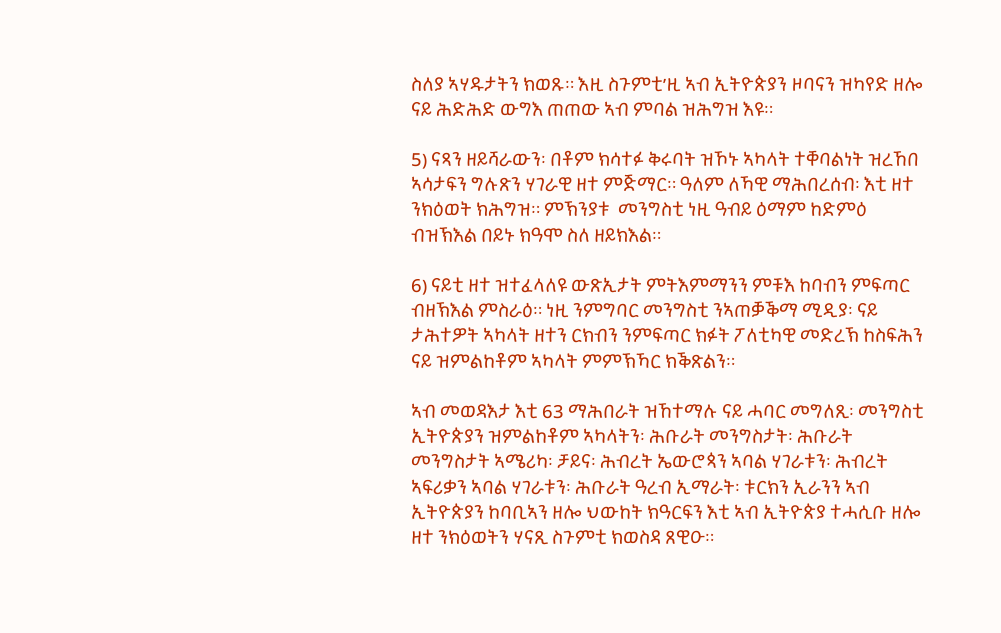ስለያ ኣሃዱታትን ክወጹ። እዚ ስጉምቲ’ዚ ኣብ ኢትዮጵያን ዞባናን ዝካየድ ዘሎ  ናይ ሕድሕድ ውግእ ጠጠው ኣብ ምባል ዝሕግዝ እዩ።

5) ናጻን ዘይሻራውን፡ በቶም ክሳተፉ ቅሩባት ዝኾኑ ኣካላት ተቐባልነት ዝረኸበ ኣሳታፍን ግሉጽን ሃገራዊ ዘተ ምጅማር። ዓለም ለኻዊ ማሕበረሰብ፡ እቲ ዘተ ንክዕወት ክሕግዝ። ምኽንያቱ  መንግስቲ ነዚ ዓብይ ዕማም ከድምዕ ብዝኽእል በይኑ ክዓሞ ስለ ዘይክእል።

6) ናይቲ ዘተ ዝተፈላለዩ ውጽኢታት ምትእምማንን ምቹእ ከባብን ምፍጣር ብዘኽእል ምስራዕ። ነዚ ንምግባር መንግስቲ ንኣጠቓቕማ ሚዲያ፡ ናይ ታሕተዎት ኣካላት ዘተን ርክብን ንምፍጣር ክፉት ፖለቲካዊ መድረኽ ከስፍሕን ናይ ዝምልከቶም ኣካላት ምምኽኻር ክቕጽልን።

ኣብ መወዳእታ እቲ 63 ማሕበራት ዝኸተማሉ ናይ ሓባር መግለጺ፡ መንግስቲ ኢትዮጵያን ዝምልከቶም ኣካላትን፡ ሕቡራት መንግስታት፡ ሕቡራት መንግስታት ኣሜሪካ፡ ቻይና፡ ሕብረት ኤውሮጳን ኣባል ሃገራቱን፡ ሕብረት ኣፍሪቃን ኣባል ሃገራቱን፡ ሕቡራት ዓረብ ኢማራት፡ ቱርክን ኢራንን ኣብ ኢትዮጵያን ከባቢኣን ዘሎ ህውከት ክዓርፍን እቲ ኣብ ኢትዮጵያ ተሓሲቡ ዘሎ ዘተ ንክዕወትን ሃናጺ ስጉምቲ ክወስዳ ጸዊዑ።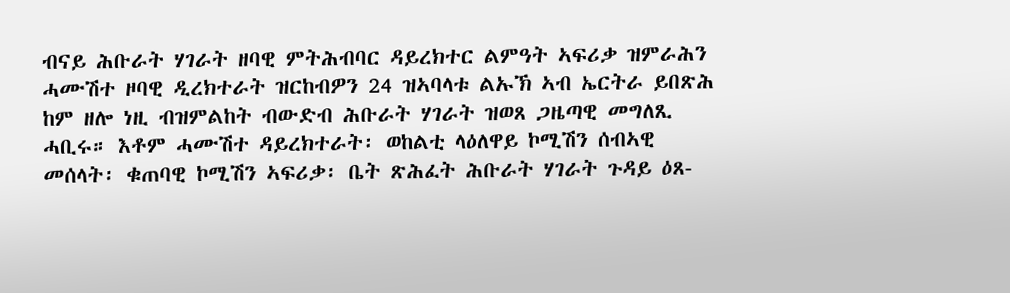ብናይ ሕቡራት ሃገራት ዘባዊ ምትሕብባር ዳይረክተር ልምዓት ኣፍሪቃ ዝምራሕን ሓሙሽተ ዞባዊ ዲረክተራት ዝርከብዎን 24 ዝኣባላቱ ልኡኽ ኣብ ኤርትራ ይበጽሕ ከም ዘሎ ነዚ ብዝምልከት ብውድብ ሕቡራት ሃገራት ዝወጸ ጋዜጣዊ መግለጺ ሓቢሩ። እቶም ሓሙሽተ ዳይረክተራት፡ ወከልቲ ላዕለዋይ ኮሚሽን ሰብኣዊ መሰላት፡ ቁጠባዊ ኮሚሽን ኣፍሪቃ፡ ቤት ጽሕፈት ሕቡራት ሃገራት ጉዳይ ዕጸ-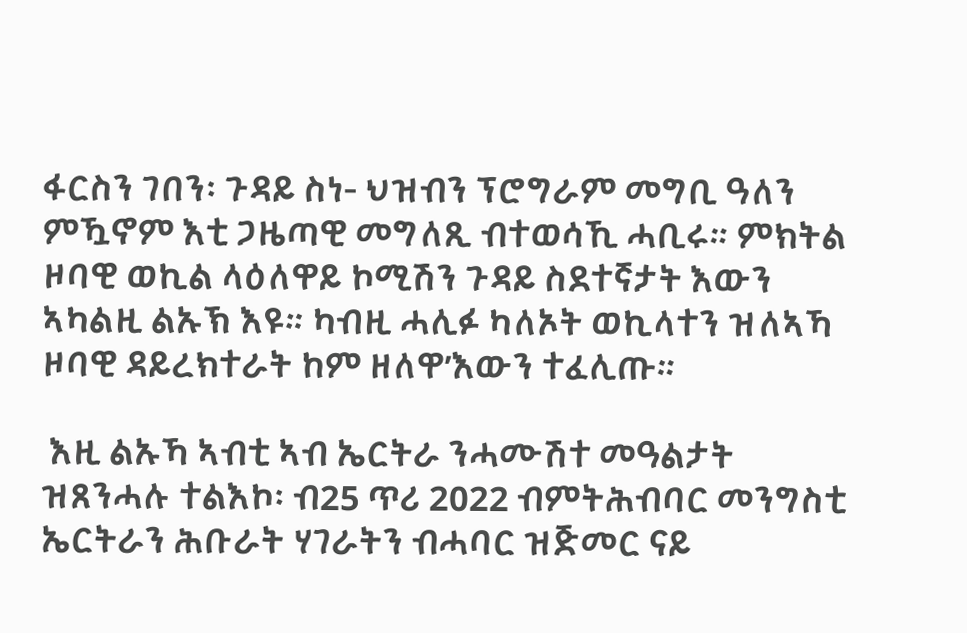ፋርስን ገበን፡ ጉዳይ ስነ- ህዝብን ፕሮግራም መግቢ ዓለን ምዃኖም እቲ ጋዜጣዊ መግለጺ ብተወሳኺ ሓቢሩ። ምክትል ዞባዊ ወኪል ላዕለዋይ ኮሚሽን ጉዳይ ስደተኛታት እውን ኣካልዚ ልኡኽ እዩ። ካብዚ ሓሊፉ ካለኦት ወኪላተን ዝለኣኻ ዞባዊ ዳይረክተራት ከም ዘለዋ’እውን ተፈሊጡ።

 እዚ ልኡኻ ኣብቲ ኣብ ኤርትራ ንሓሙሽተ መዓልታት ዝጸንሓሉ ተልእኮ፡ ብ25 ጥሪ 2022 ብምትሕብባር መንግስቲ ኤርትራን ሕቡራት ሃገራትን ብሓባር ዝጅመር ናይ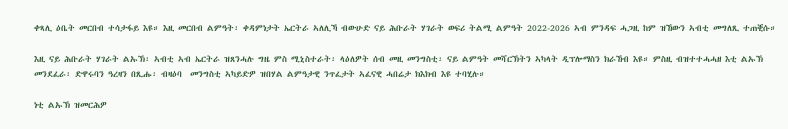ቀጻሊ ዕቤት መርበብ ተሳታፋይ እዩ። እዚ መርበብ ልምዓት፡ ቀዳምነታት ኤርትራ ኣለሊኻ ብውሁድ ናይ ሕቡራት ሃገራት ወፍሪ ትልሚ ልምዓት 2022-2026 ኣብ ምንዳፍ ሓጋዚ ከም ዝኸውን ኣብቲ መግለጺ ተጠቒሱ።

እዚ ናይ ሕቡራት ሃገራት ልኡኽ፡ ኣብቲ ኣብ ኤርትራ ዝጸንሓሉ ግዜ ምስ ሚኒስተራት፡ ላዕለዎት ሰብ መዚ መንግስቲ፡ ናይ ልምዓት መሻርኽትን ኣካላት ዲፕሎማስን ክራኸብ እዩ። ምስዚ ብዝተተሓሓዘ እቲ ልኡኽ መንደፈራ፡ ድዋሩባን ዓረዛን በጺሑ፡ ብዛዕባ  መንግስቲ ኣካይድዎ ዝበሃል ልምዓታዊ ንጥፈታት ኣፈናዊ ሓበሬታ ክእክብ እዩ ተባሂሉ።

ነቲ ልኡኽ ዝመርሕዎ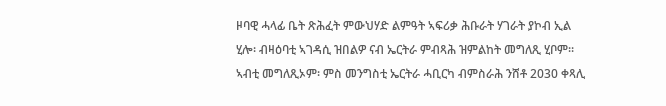ዞባዊ ሓላፊ ቤት ጽሕፈት ምውህሃድ ልምዓት ኣፍሪቃ ሕቡራት ሃገራት ያኮብ ኢል ሂሎ፡ ብዛዕባቲ ኣገዳሲ ዝበልዎ ናብ ኤርትራ ምብጻሕ ዝምልከት መግለጺ ሂቦም። ኣብቲ መግለጺኦም፡ ምስ መንግስቲ ኤርትራ ሓቢርካ ብምስራሕ ንሸቶ 2030 ቀጻሊ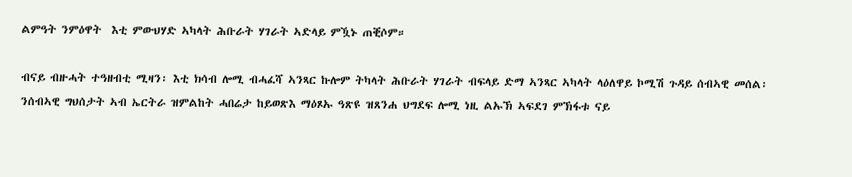ልምዓት ንምዕዋት  እቲ ምውህሃድ ኣካላት ሕቡራት ሃገራት ኣድላይ ምዃኑ ጠቒሶም።

ብናይ ብዙሓት ተዓዘብቲ ሚዛን፡ እቲ ክሳብ ሎሚ ብሓፈሻ ኣንጻር ኩሎም ትካላት ሕቡራት ሃገራት ብፍላይ ድማ ኣንጻር ኣካላት ላዕለዋይ ኮሚሽ ጉዳይ ሰብኣዊ መሰል፡ ንሰብኣዊ ግህሰታት ኣብ ኤርትራ ዝምልከት ሓበሬታ ከይወጽእ ማዕጾኡ ዓጽዩ ዝጸንሐ ህግደፍ ሎሚ ነዚ ልኡኽ ኣፍደገ ምኽፋቱ ናይ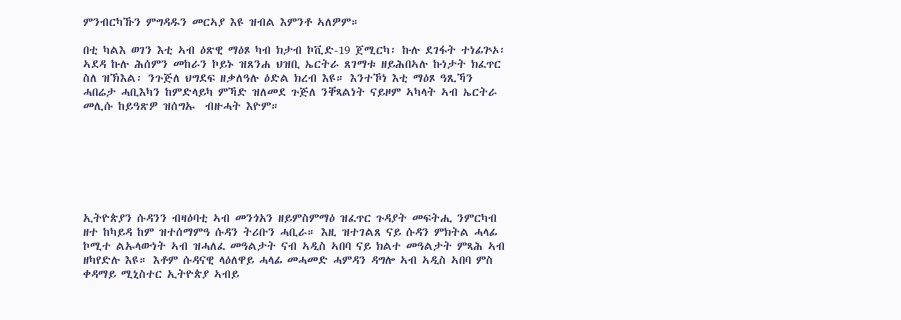ምንብርካኹን ምግዳዱን መርኣያ እዩ ዝብል እምንቶ ኣለዎም።

በቲ ካልእ ወገን እቲ ኣብ ዕጽዊ ማዕጾ ካብ ክታብ ኮቪድ-19 ጀሚርካ፡ ኩሉ ደገፋት ተነፊጕኦ፡ ኣደዳ ኩሉ ሕሰምን መከራን ኮይኑ ዝጸንሐ ህዝቢ ኤርትራ ጸገማቱ ዘይሕበኣሉ ኩነታት ክፈጥር ስለ ዝኽእል፡ ንጉጅለ ህግደፍ ዘቃለዓሉ ዕድል ክረብ እዩ። እንተኾነ እቲ ማዕጾ ዓጺኻን ሓበሬታ ሓቢእካን ከምድላይካ ምኻድ ዝለመደ ጉጅለ ንቐጻልነት ናይዞም ኣካላት ኣብ ኤርትራ መሊሱ ከይዓጽዎ ዝሰግኡ  ብዙሓት እዮም።







ኢትዮጵያን ሱዳንን ብዛዕባቲ ኣብ መንጎአን ዘይምስምማዕ ዝፈጥር ጉዳያት መፍትሒ ንምርካብ ዘተ ከካይዳ ከም ዝተሰማምዓ ሱዳን ትሪቡን ሓቢራ። እዚ ዝተገልጸ ናይ ሱዳን ምክትል ሓላፊ ኮሚተ ልኡላውነት ኣብ ዝሓለፈ መዓልታት ናብ ኣዲስ ኣበባ ናይ ክልተ መዓልታት ምጻሕ ኣብ ዘካየድሉ እዩ። እቶም ሱዳናዊ ላዕለዋይ ሓላፊ መሓመድ ሓምዳን ዳግሎ ኣብ ኣዲስ ኣበባ ምስ ቀዳማይ ሚኒስተር ኢትዮጵያ ኣብይ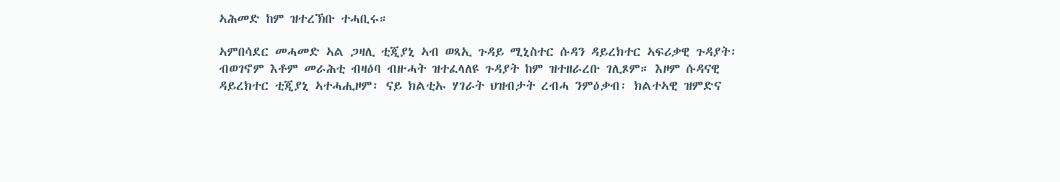ኣሕመድ ከም ዝተረኽቡ ተሓቢሩ።

ኣምበሳደር መሓመድ ኣል ጋዛሊ ቲጂያኒ ኣብ ወጻኢ ጉዳይ ሚኒስተር ሱዳን ዳይረክተር ኣፍሪቃዊ ጉዳያት፡ ብወገኖም እቶም መራሕቲ ብዛዕባ ብዙሓት ዝተፈላለዩ ጉዳያት ከም ዝተዘራረቡ ገሊጾም። እዞም ሱዳናዊ ዳይረክተር ቲጂያኒ ኣተሓሒዞም፡ ናይ ክልቲኡ ሃገራት ህዝብታት ረብሓ ንምዕቃብ፡ ክልተኣዊ ዝምድና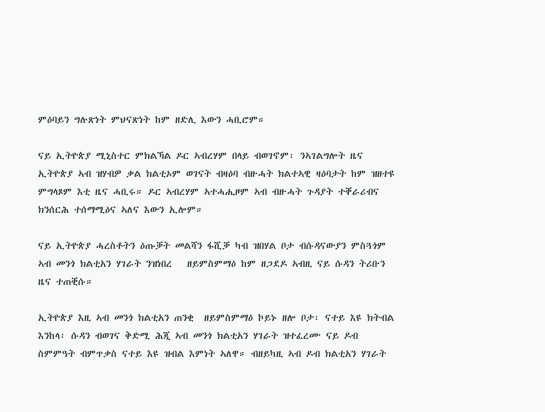ምዕባይን ግሉጽነት ምህናጽነት ከም ዘድሊ እውን ሓቢሮም።

ናይ ኢትዮጵያ ሚኒስተር ምክልኻል ዶር ኣብረሃም በላይ ብወገኖም፡ ንኣገልግሎት ዜና ኢትዮጵያ ኣብ ዝሃብዎ ቃል ክልቲኦም ወገናት ብዛዕባ ብዙሓት ክልተኣዊ ዛዕባታት ከም ዝዘተዩ ምግላጾም እቲ ዜና ሓቢሩ። ዶር ኣብረሃም ኣተሓሒዞም ኣብ ብዙሓት ጉዳያት ተቐራሪብና ክንሰርሕ ተሰማሚዕና ኣለና እውን ኢሎም።

ናይ ኢትዮጵያ ሓረስቶትን ዕጡቓት መልሻን ፋሺቓ ካብ ዝበሃል ቦታ ብሱዳናውያን ምስጓጎም ኣብ መንጎ ክልቲአን ሃገራት ንዝነበረ   ዘይምስምማዕ ከም ዘጋደዶ ኣብዚ ናይ ሱዳን ትሪቡን ዜና ተጠቒሱ።

ኢትዮጵያ እዚ ኣብ መንጎ ክልቲአን ጠንቂ  ዘይምስምማዕ ኮይኑ ዘሎ ቦታ፡ ናተይ እዩ ክትብል እንከላ፡ ሱዳን ብወገና ቅድሚ ሕጂ ኣብ መንጎ ክልቲአን ሃገራት ዝተፈረሙ ናይ ዶብ ስምምዓት ብምጥቃስ ናተይ እዩ ዝብል እምነት ኣለዋ። ብዘይካዚ ኣብ ዶብ ክልቲአን ሃገራት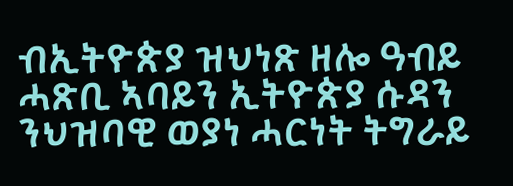ብኢትዮጵያ ዝህነጽ ዘሎ ዓብይ ሓጽቢ ኣባይን ኢትዮጵያ ሱዳን ንህዝባዊ ወያነ ሓርነት ትግራይ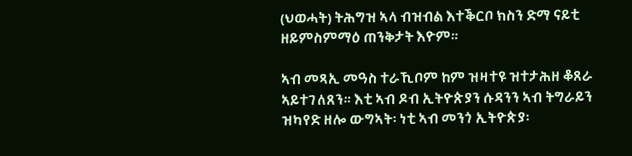(ህወሓት) ትሕግዝ ኣላ ብዝብል እተቕርቦ ክስን ድማ ናይቲ ዘይምስምማዕ ጠንቅታት እዮም።

ኣብ መጻኢ መዓስ ተራኺቦም ከም ዝዛተዩ ዝተታሕዘ ቆጸራ ኣይተገለጸን። እቲ ኣብ ዶብ ኢትዮጵያን ሱዳንን ኣብ ትግራይን ዝካየድ ዘሎ ውግኣት፡ ነቲ ኣብ መንጎ ኢትዮጵያ፡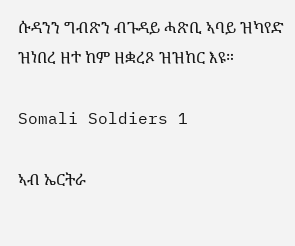ሱዳንን ግብጽን ብጉዳይ ሓጽቢ ኣባይ ዝካየድ ዝነበረ ዘተ ከም ዘቋረጾ ዝዝከር እዩ።

Somali Soldiers 1

ኣብ ኤርትራ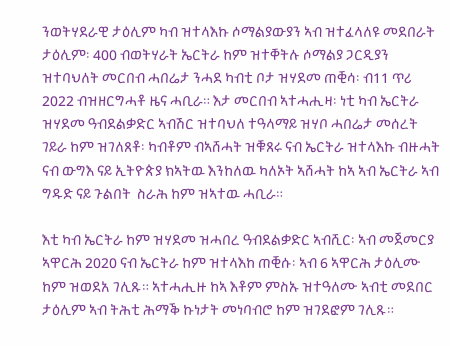ንወትሃደራዊ ታዕሊም ካብ ዝተላእኩ ሶማልያውያን ኣብ ዝተፈላለዩ መደበራት ታዕሊም፡ 400 ብወትሃራት ኤርትራ ከም ዝተቐትሉ ሶማልያ ጋርዲያን ዝተባህለት መርበብ ሓበሬታ ንሓደ ካብቲ ቦታ ዝሃደመ ጠቒሳ፡ ብ11 ጥሪ 2022 ብዝዘርግሓቶ ዜና ሓቢራ። እታ መርበብ ኣተሓሒዛ፡ ነቲ ካብ ኤርትራ  ዝሃደመ ዓብደልቃድር ኣብሽር ዝተባህለ ተዓላማይ ዝሃቦ ሓበሬታ መሰረት ገይራ ከም ዝገለጸቶ፡ ካብቶም ብኣሸሓት ዝቑጸሩ ናብ ኤርትራ ዝተላእኩ ብዙሓት ናብ ውግእ ናይ ኢትዮጵያ ክኣትዉ እንከለዉ ካለኦት ኣሸሓት ከኣ ኣብ ኤርትራ ኣብ ግዱድ ናይ ጉልበት  ስራሕ ከም ዝኣተዉ ሓቢራ።

እቲ ካብ ኤርትራ ከም ዝሃደመ ዝሓበረ ዓብደልቃድር ኣብሺር፡ ኣብ መጀመርያ ኣዋርሕ 2020 ናብ ኤርትራ ከም ዝተላእከ ጠቒሱ፡ ኣብ 6 ኣዋርሕ ታዕሊሙ ከም ዝወደአ ገሊጹ። ኣተሓሒዙ ከኣ እቶም ምስኡ ዝተዓለሙ ኣብቲ መደበር ታዕሊም ኣብ ትሕቲ ሕማቕ ኩነታት መነባብሮ ከም ዝገደፎም ገሊጹ።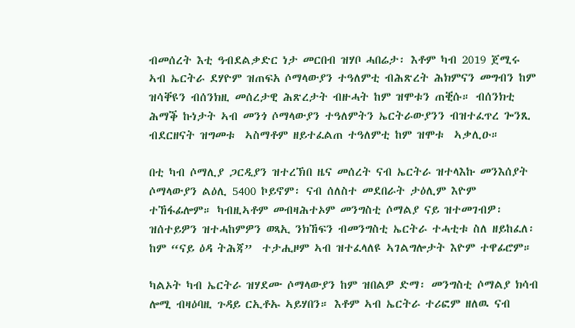ብመሰረት እቲ ዓብደልቃድር ነታ መርበብ ዝሃቦ ሓበሬታ፡ እቶም ካብ 2019 ጀሚሩ ኣብ ኤርትራ ደሃዮም ዝጠፍአ ሶማላውያን ተዓለምቲ ብሕጽረት ሕክምናን መግብን ከም ዝሳቐዩን ብሰንክዚ መሰረታዊ ሕጽረታት ብዙሓት ከም ዝሞቱን ጠቒሱ። ብሰንክቲ ሕማቕ ኩነታት ኣብ መንጎ ሶማላውያን ተዓለምትን ኤርትራውያንን ብዝተፈጥረ ጐንጺ ብደርዘናት ዝግመቱ  ኣስማቶም ዘይተፈልጠ ተዓለምቲ ከም ዝሞቱ  ኣቃሊዑ።

በቲ ካብ ሶማሊያ ጋርዲያን ዝተረኽበ ዜና መሰረት ናብ ኤርትራ ዝተላእኩ መንእሰያት ሶማላውያን ልዕሊ 5400 ኮይኖም፡ ናብ ሰለስተ መደበራት ታዕሊም እዮም ተኸፋፊሎም። ካብዚኣቶም መብዛሕተኦም መንግስቲ ሶማልያ ናይ ዝተመገብዎ፡ ዝሰተይዎን ዝተሓከምዎን ወጻኢ ንክኸፍን ብመንግስቲ ኤርትራ ተሓቲቱ ስለ ዘይከፈለ፡ ከም “ናይ ዕዳ ትሕጃ”  ተታሒዞም ኣብ ዝተፈላለዩ ኣገልግሎታት እዮም ተዋፊሮም።

ካልኦት ካብ ኤርትራ ዝሃደሙ ሶማላውያን ከም ዝበልዎ ድማ፡ መንግስቲ ሶማልያ ክሳብ ሎሚ ብዛዕባዚ ጉዳይ ርኢቶኡ ኣይሃበን። እቶም ኣብ ኤርትራ ተሪፎም ዘለዉ ናብ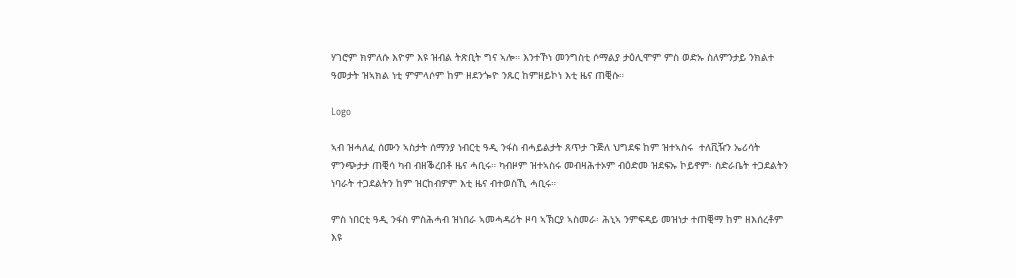ሃገሮም ክምለሱ እዮም እዩ ዝብል ትጽቢት ግና ኣሎ። እንተኾነ መንግስቲ ሶማልያ ታዕሊሞም ምስ ወድኡ ስለምንታይ ንክልተ ዓመታት ዝኣክል ነቲ ምምላሶም ከም ዘደንጐዮ ንጹር ከምዘይኮነ እቲ ዜና ጠቒሱ።

Logo

ኣብ ዝሓለፈ ሰሙን ኣስታት ሰማንያ ነብርቲ ዓዲ ንፋስ ብሓይልታት ጸጥታ ጉጅለ ህግደፍ ከም ዝተኣስሩ  ተለቪዥን ኤሪሳት ምንጭታታ ጠቒሳ ካብ ብዘቕረበቶ ዜና ሓቢሩ። ካብዞም ዝተኣስሩ መብዛሕተኦም ብዕድመ ዝደፍኡ ኮይኖም፡ ስድራቤት ተጋደልትን ነባራት ተጋደልትን ከም ዝርከብዎም እቲ ዜና ብተወስኺ ሓቢሩ።

ምስ ነበርቲ ዓዲ ንፋስ ምስሕሓብ ዝነበራ ኣመሓዳሪት ዞባ ኣኽርያ ኣስመራ፡ ሕኒኣ ንምፍዳይ መዝነታ ተጠቒማ ከም ዘእሰረቶም እዩ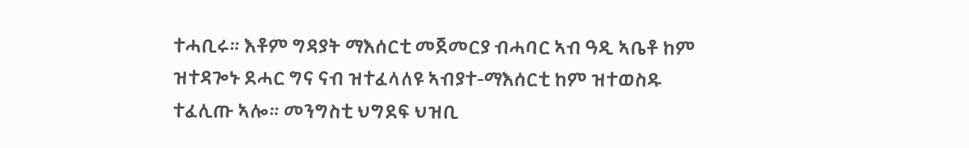ተሓቢሩ። እቶም ግዳያት ማእሰርቲ መጀመርያ ብሓባር ኣብ ዓዲ ኣቤቶ ከም ዝተዳጐኑ ደሓር ግና ናብ ዝተፈላለዩ ኣብያተ-ማእሰርቲ ከም ዝተወስዱ ተፈሊጡ ኣሎ። መንግስቲ ህግደፍ ህዝቢ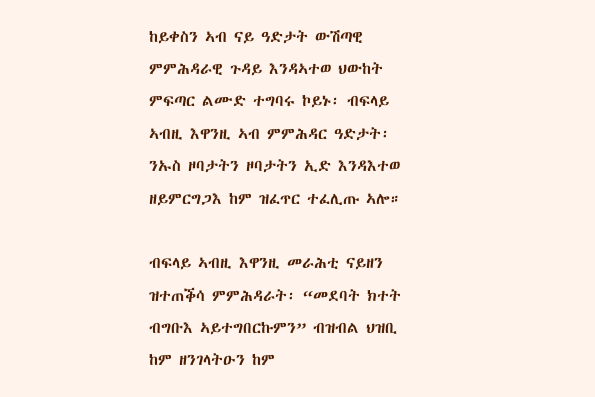ከይቀስን ኣብ ናይ ዓድታት ውሽጣዊ ምምሕዳራዊ ጉዳይ እንዳኣተወ ህውከት ምፍጣር ልሙድ ተግባሩ ኮይኑ፡ ብፍላይ ኣብዚ እዋንዚ ኣብ ምምሕዳር ዓድታት፡ ንኡስ ዞባታትን ዞባታትን ኢድ እንዳእተወ ዘይምርግጋእ ከም ዝፈጥር ተፈሊጡ ኣሎ።

ብፍላይ ኣብዚ እዋንዚ መራሕቲ ናይዘን ዝተጠቕሳ ምምሕዳራት፡ “መደባት ክተት ብግቡእ ኣይተግበርኩምን” ብዝብል ህዝቢ ከም ዘንገላትዑን ከም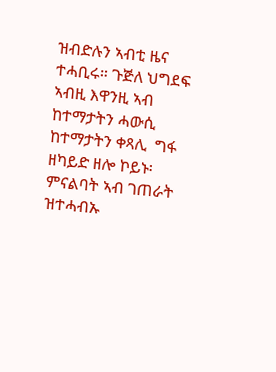ዝብድሉን ኣብቲ ዜና ተሓቢሩ። ጉጅለ ህግደፍ ኣብዚ እዋንዚ ኣብ ከተማታትን ሓውሲ ከተማታትን ቀጻሊ  ግፋ ዘካይድ ዘሎ ኮይኑ፡ ምናልባት ኣብ ገጠራት ዝተሓብኡ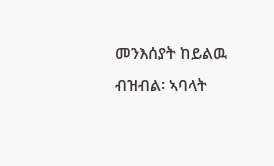መንእሰያት ከይልዉ ብዝብል፡ ኣባላት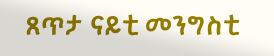ጸጥታ ናይቲ መንግስቲ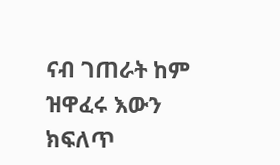ናብ ገጠራት ከም ዝዋፈሩ እውን ክፍለጥ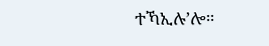ተኻኢሉ’ሎ።